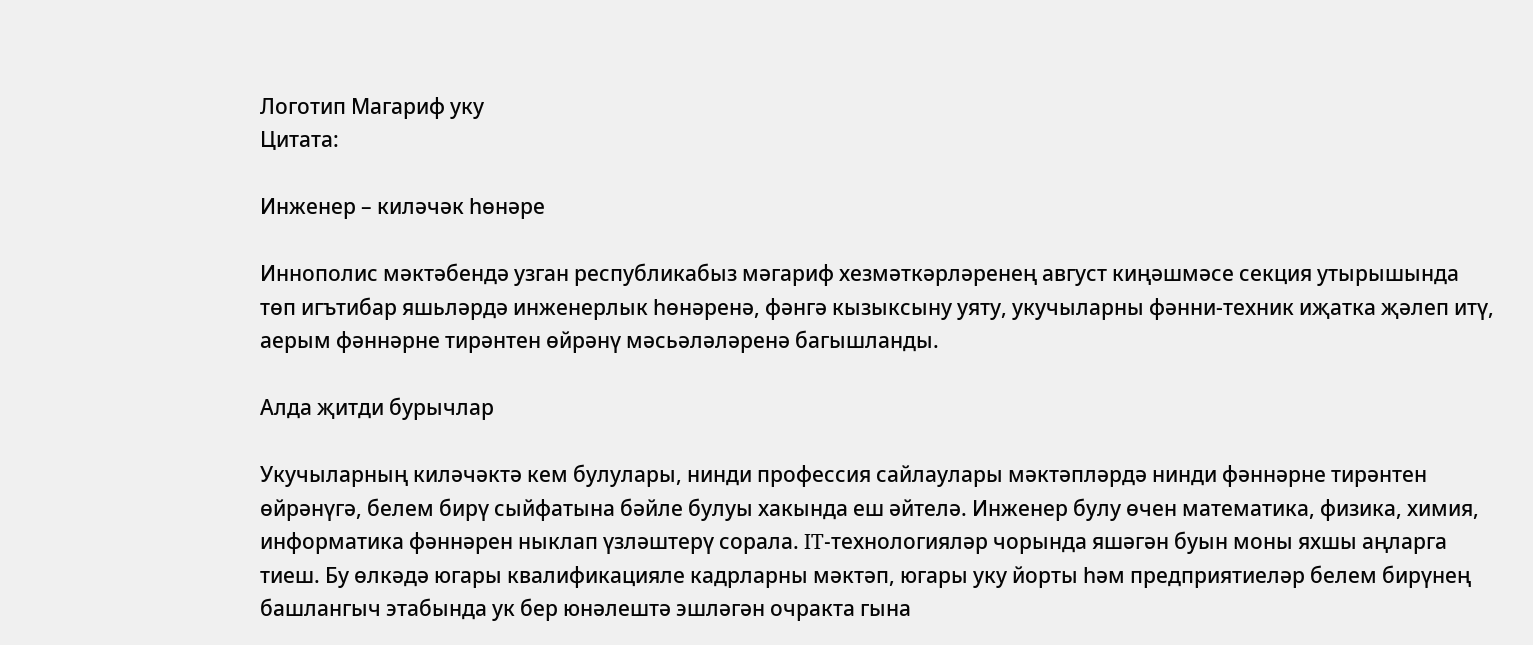Логотип Магариф уку
Цитата:

Инженер – киләчәк һөнәре

Иннополис мәктәбендә узган республикабыз мәгариф хезмәткәрләренең август киңәшмәсе секция утырышында төп игътибар яшьләрдә инженерлык һөнәренә, фәнгә кызыксыну уяту, укучыларны фәнни-техник иҗатка җәлеп итү, аерым фәннәрне тирәнтен өйрәнү мәсьәләләренә багышланды.

Алда җитди бурычлар

Укучыларның киләчәктә кем булулары, нинди профессия сайлаулары мәктәпләрдә нинди фәннәрне тирәнтен өйрәнүгә, белем бирү сыйфатына бәйле булуы хакында еш әйтелә. Инженер булу өчен математика, физика, химия, информатика фәннәрен ныклап үзләштерү сорала. IT-технологияләр чорында яшәгән буын моны яхшы аңларга тиеш. Бу өлкәдә югары квалификацияле кадрларны мәктәп, югары уку йорты һәм предприятиеләр белем бирүнең башлангыч этабында ук бер юнәлештә эшләгән очракта гына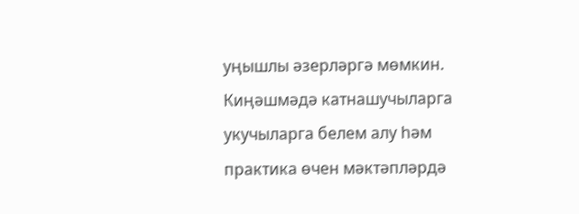уңышлы әзерләргә мөмкин. Киңәшмәдә катнашучыларга  укучыларга белем алу һәм практика өчен мәктәпләрдә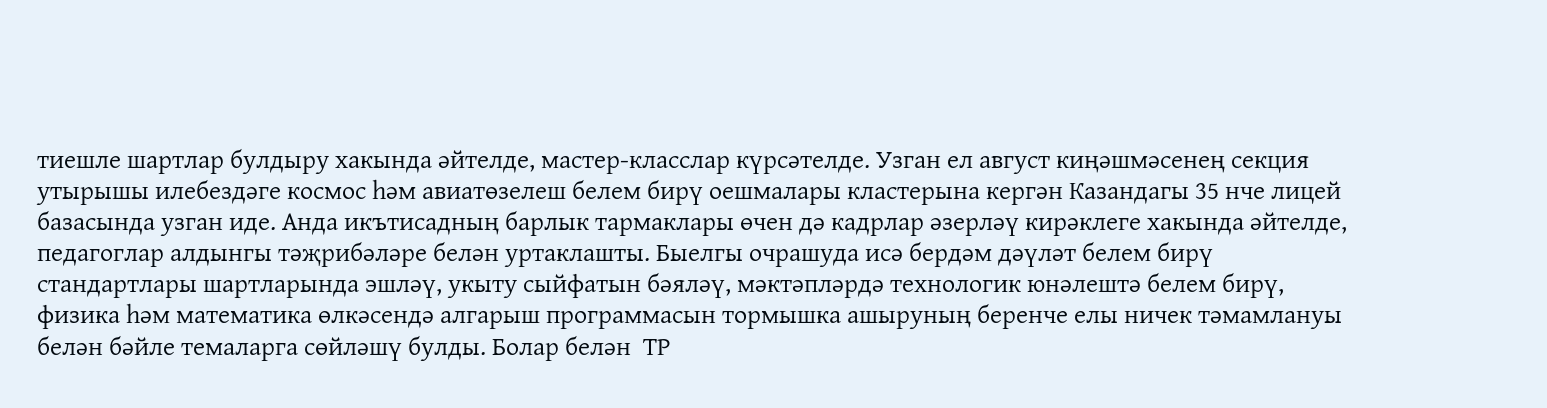тиешле шартлар булдыру хакында әйтелде, мастер-класслар күрсәтелде. Узган ел август киңәшмәсенең секция утырышы илебездәге космос һәм авиатөзелеш белем бирү оешмалары кластерына кергән Казандагы 35 нче лицей базасында узган иде. Анда икътисадның барлык тармаклары өчен дә кадрлар әзерләү кирәклеге хакында әйтелде, педагоглар алдынгы тәҗрибәләре белән уртаклашты. Быелгы очрашуда исә бердәм дәүләт белем бирү стандартлары шартларында эшләү, укыту сыйфатын бәяләү, мәктәпләрдә технологик юнәлештә белем бирү, физика һәм математика өлкәсендә алгарыш программасын тормышка ашыруның беренче елы ничек тәмамлануы белән бәйле темаларга сөйләшү булды. Болар белән  ТР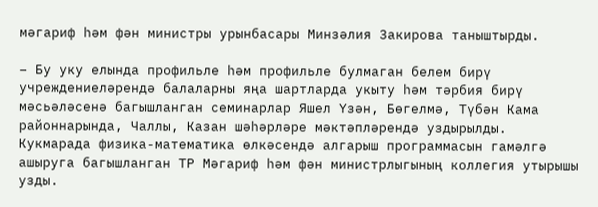мәгариф һәм фән министры урынбасары Минзәлия Закирова таныштырды.

– Бу уку елында профильле һәм профильле булмаган белем бирү учреждениеләрендә балаларны яңа шартларда укыту һәм тәрбия бирү мәсьәләсенә багышланган семинарлар Яшел Үзән, Бөгелмә, Түбән Кама районнарында, Чаллы, Казан шәһәрләре мәктәпләрендә уздырылды. Кукмарада физика-математика өлкәсендә алгарыш программасын гамәлгә ашыруга багышланган ТР Мәгариф һәм фән министрлыгының коллегия утырышы узды.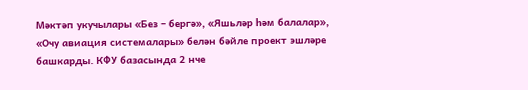Мәктәп укучылары «Без – бергә», «Яшьләр һәм балалар», «Очу авиация системалары» белән бәйле проект эшләре башкарды. КФУ базасында 2 нче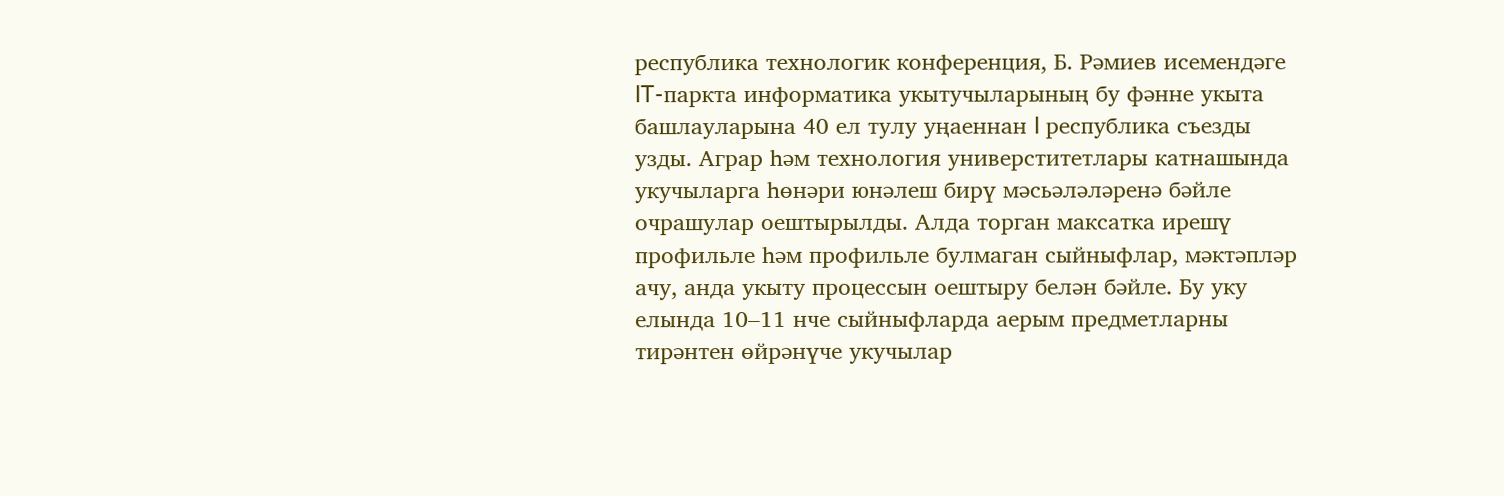республика технологик конференция, Б. Рәмиев исемендәге IT-паркта информатика укытучыларының бу фәнне укыта башлауларына 40 ел тулу уңаеннан I республика съезды узды. Аграр һәм технология универститетлары катнашында укучыларга һөнәри юнәлеш бирү мәсьәләләренә бәйле очрашулар оештырылды. Алда торган максатка ирешү профильле һәм профильле булмаган сыйныфлар, мәктәпләр ачу, анда укыту процессын оештыру белән бәйле. Бу уку елында 10–11 нче сыйныфларда аерым предметларны тирәнтен өйрәнүче укучылар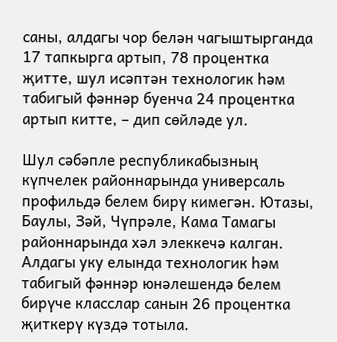саны, алдагы чор белән чагыштырганда 17 тапкырга артып, 78 процентка җитте, шул исәптән технологик һәм табигый фәннәр буенча 24 процентка артып китте, – дип сөйләде ул.

Шул сәбәпле республикабызның күпчелек районнарында универсаль профильдә белем бирү кимегән. Ютазы, Баулы, Зәй, Чүпрәле, Кама Тамагы районнарында хәл элеккечә калган. Алдагы уку елында технологик һәм табигый фәннәр юнәлешендә белем бирүче класслар санын 26 процентка җиткерү күздә тотыла.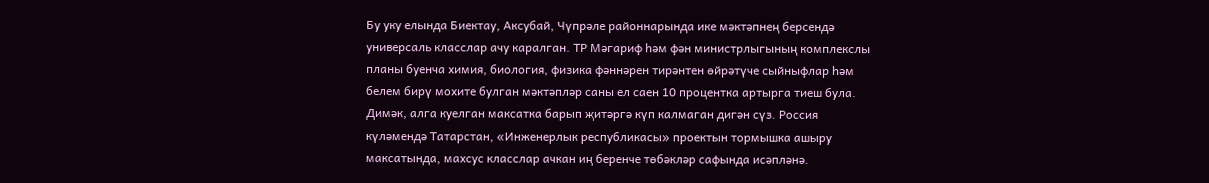Бу уку елында Биектау, Аксубай, Чүпрәле районнарында ике мәктәпнең берсендә универсаль класслар ачу каралган. ТР Мәгариф һәм фән министрлыгының комплекслы планы буенча химия, биология, физика фәннәрен тирәнтен өйрәтүче сыйныфлар һәм белем бирү мохите булган мәктәпләр саны ел саен 10 процентка артырга тиеш була. Димәк, алга куелган максатка барып җитәргә күп калмаган дигән сүз. Россия күләмендә Татарстан, «Инженерлык республикасы» проектын тормышка ашыру максатында, махсус класслар ачкан иң беренче төбәкләр сафында исәпләнә.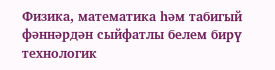Физика, математика һәм табигый фәннәрдән сыйфатлы белем бирү технологик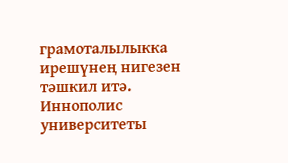грамоталылыкка ирешүнең нигезен тәшкил итә. Иннополис университеты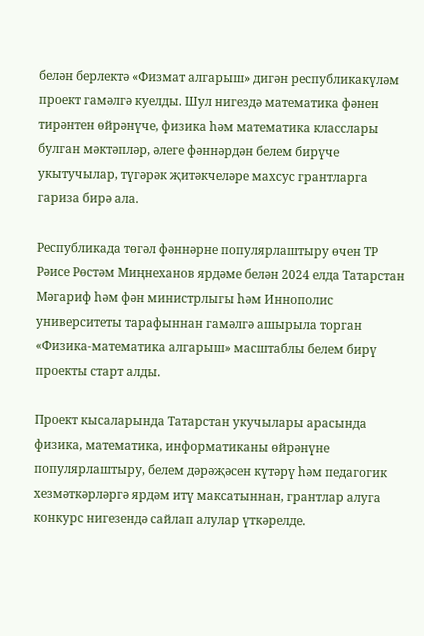белән берлектә «Физмат алгарыш» дигән республикакүләм проект гамәлгә куелды. Шул нигездә математика фәнен тирәнтен өйрәнүче, физика һәм математика класслары булган мәктәпләр, әлеге фәннәрдән белем бирүче укытучылар, түгәрәк җитәкчеләре махсус грантларга гариза бирә ала.

Республикада төгәл фәннәрне популярлаштыру өчен ТР Рәисе Рөстәм Миңнеханов ярдәме белән 2024 елда Татарстан Мәгариф һәм фән министрлыгы һәм Иннополис университеты тарафыннан гамәлгә ашырыла торган «Физика-математика алгарыш» масштаблы белем бирү проекты старт алды.

Проект кысаларында Татарстан укучылары арасында физика, математика, информатиканы өйрәнүне популярлаштыру, белем дәрәҗәсен күтәрү һәм педагогик хезмәткәрләргә ярдәм итү максатыннан, грантлар алуга конкурс нигезендә сайлап алулар үткәрелде.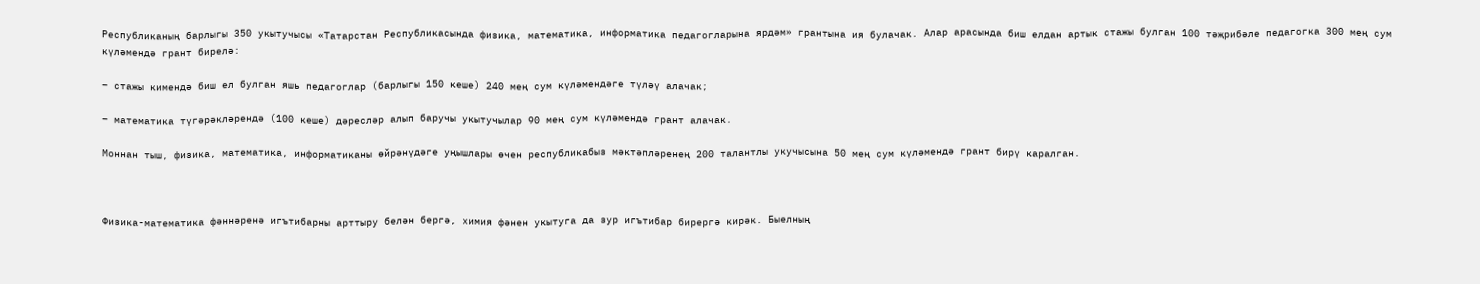Республиканың барлыгы 350 укытучысы «Татарстан Республикасында физика, математика, информатика педагогларына ярдәм» грантына ия булачак. Алар арасында биш елдан артык стажы булган 100 тәҗрибәле педагогка 300 мең сум күләмендә грант бирелә:

– стажы кимендә биш ел булган яшь педагоглар (барлыгы 150 кеше) 240 мең сум күләмендәге түләү алачак;

– математика түгәрәкләрендә (100 кеше) дәресләр алып баручы укытучылар 90 мең сум күләмендә грант алачак.

Моннан тыш, физика, математика, информатиканы өйрәнүдәге уңышлары өчен республикабыз мәктәпләренең 200 талантлы укучысына 50 мең сум күләмендә грант бирү каралган.



Физика-математика фәннәренә игътибарны арттыру белән бергә, химия фәнен укытуга да зур игътибар бирергә кирәк. Быелның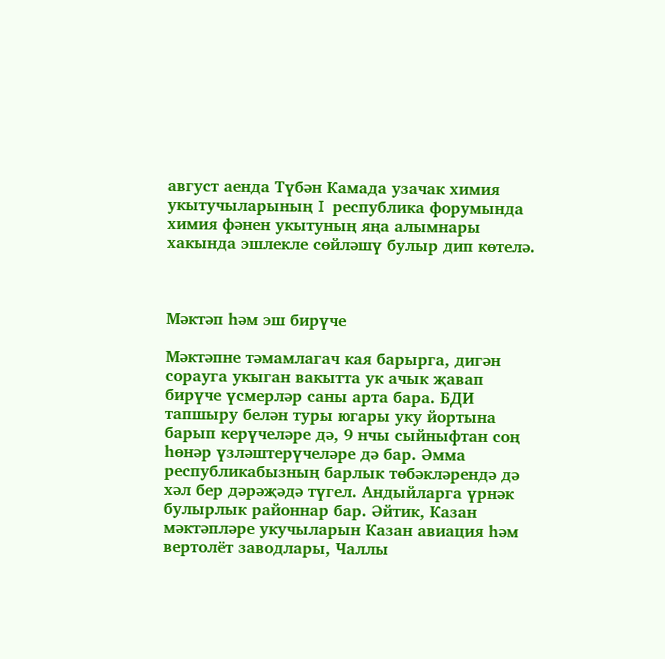август аенда Түбән Камада узачак химия укытучыларының I  республика форумында химия фәнен укытуның яңа алымнары хакында эшлекле сөйләшү булыр дип көтелә.



Мәктәп һәм эш бирүче

Мәктәпне тәмамлагач кая барырга, дигән сорауга укыган вакытта ук ачык җавап бирүче үсмерләр саны арта бара. БДИ тапшыру белән туры югары уку йортына барып керүчеләре дә, 9 нчы сыйныфтан соң һөнәр үзләштерүчеләре дә бар. Әмма республикабызның барлык төбәкләрендә дә хәл бер дәрәҗәдә түгел. Андыйларга үрнәк булырлык районнар бар. Әйтик, Казан мәктәпләре укучыларын Казан авиация һәм вертолёт заводлары, Чаллы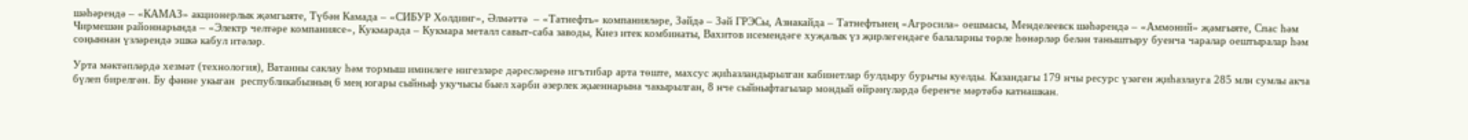шәһәрендә – «КАМАЗ» акционерлык җәмгыяте, Түбән Камада – «СИБУР Холдинг», Әлмәттә  – «Татнефть» компанияләре, Зәйдә – Зәй ГРЭСы, Азнакайда – Татнефтьнең «Агросила» оешмасы, Менделеевск шәһәрендә – «Аммоний» җәмгыяте, Спас һәм Чирмешән районнарында – «Электр челтәре компаниясе», Кукмарада – Кукмара металл савыт-саба заводы, Киез итек комбинаты, Вахитов исемендәге хуҗалык үз җирлегендәге балаларны төрле һөнәрләр белән таныштыру буенча чаралар оештыралар һәм соңыннан үзләрендә эшкә кабул итәләр.

Урта мәктәпләрдә хезмәт (технология), Ватанны саклау һәм тормыш иминлеге нигезләре дәресләренә игътибар арта төште, махсус җиһазландырылган кабинетлар булдыру бурычы куелды. Казандагы 179 нчы ресурс үзәген җиһазлауга 285 млн сумлы акча бүлеп бирелгән. Бу фәнне укыган  республикабызның 6 мең югары сыйныф укучысы быел хәрби әзерлек җыеннарына чакырылган, 8 нче сыйныфтагылар мондый өйрәнүләрдә беренче мәртәбә катнашкан.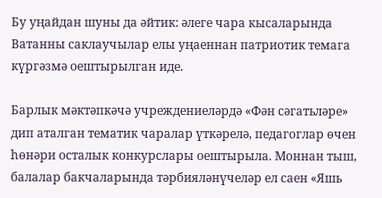Бу уңайдан шуны да әйтик: әлеге чара кысаларында Ватанны саклаучылар елы уңаеннан патриотик темага күргәзмә оештырылган иде.

Барлык мәктәпкәчә учреждениеләрдә «Фән сәгатьләре» дип аталган тематик чаралар үткәрелә, педагоглар өчен һөнәри осталык конкурслары оештырыла. Моннан тыш, балалар бакчаларында тәрбияләнүчеләр ел саен «Яшь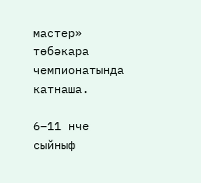мастер» төбәкара чемпионатында катнаша.

6–11 нче сыйныф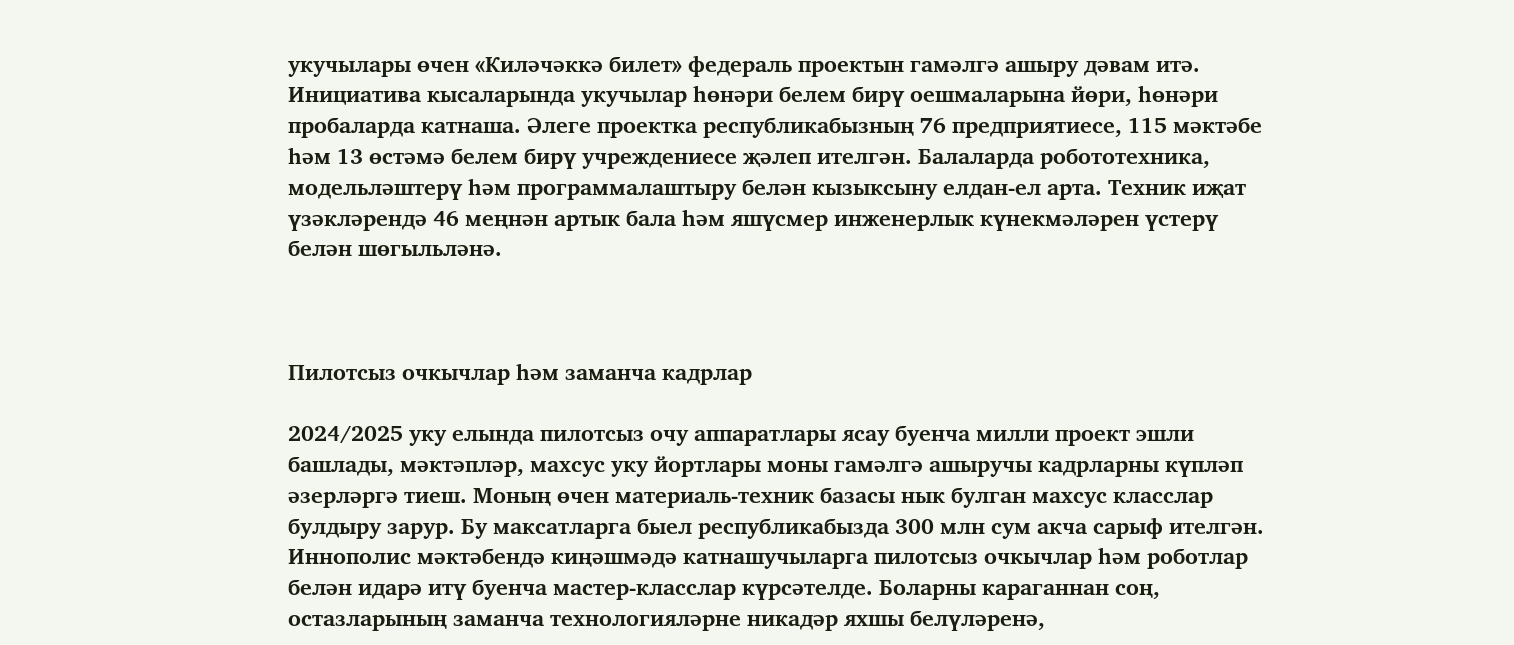укучылары өчен «Киләчәккә билет» федераль проектын гамәлгә ашыру дәвам итә. Инициатива кысаларында укучылар һөнәри белем бирү оешмаларына йөри, һөнәри пробаларда катнаша. Әлеге проектка республикабызның 76 предприятиесе, 115 мәктәбе һәм 13 өстәмә белем бирү учреждениесе җәлеп ителгән. Балаларда робототехника, модельләштерү һәм программалаштыру белән кызыксыну елдан-ел арта. Техник иҗат үзәкләрендә 46 меңнән артык бала һәм яшүсмер инженерлык күнекмәләрен үстерү белән шөгыльләнә.



Пилотсыз очкычлар һәм заманча кадрлар

2024/2025 уку елында пилотсыз очу аппаратлары ясау буенча милли проект эшли башлады, мәктәпләр, махсус уку йортлары моны гамәлгә ашыручы кадрларны күпләп әзерләргә тиеш. Моның өчен материаль-техник базасы нык булган махсус класслар булдыру зарур. Бу максатларга быел республикабызда 300 млн сум акча сарыф ителгән. Иннополис мәктәбендә киңәшмәдә катнашучыларга пилотсыз очкычлар һәм роботлар белән идарә итү буенча мастер-класслар күрсәтелде. Боларны караганнан соң, остазларының заманча технологияләрне никадәр яхшы белүләренә,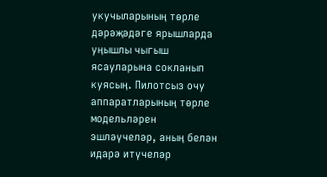укучыларының төрле дәрәҗәдәге ярышларда уңышлы чыгыш ясауларына сокланып куясың. Пилотсыз очу аппаратларының төрле модельләрен эшләүчеләр, аның белән идарә итүчеләр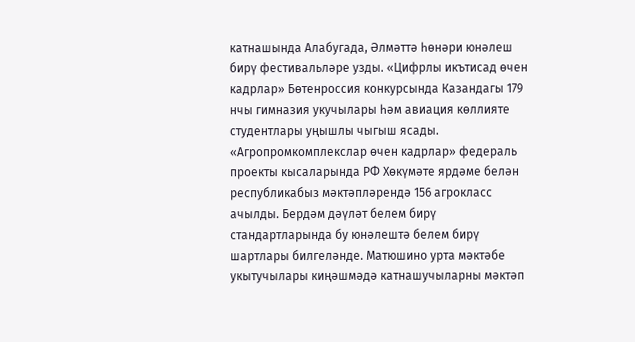катнашында Алабугада, Әлмәттә һөнәри юнәлеш бирү фестивальләре узды. «Цифрлы икътисад өчен кадрлар» Бөтенроссия конкурсында Казандагы 179 нчы гимназия укучылары һәм авиация көллияте студентлары уңышлы чыгыш ясады. «Агропромкомплекслар өчен кадрлар» федераль проекты кысаларында РФ Хөкүмәте ярдәме белән республикабыз мәктәпләрендә 156 агрокласс ачылды. Бердәм дәүләт белем бирү стандартларында бу юнәлештә белем бирү шартлары билгеләнде. Матюшино урта мәктәбе укытучылары киңәшмәдә катнашучыларны мәктәп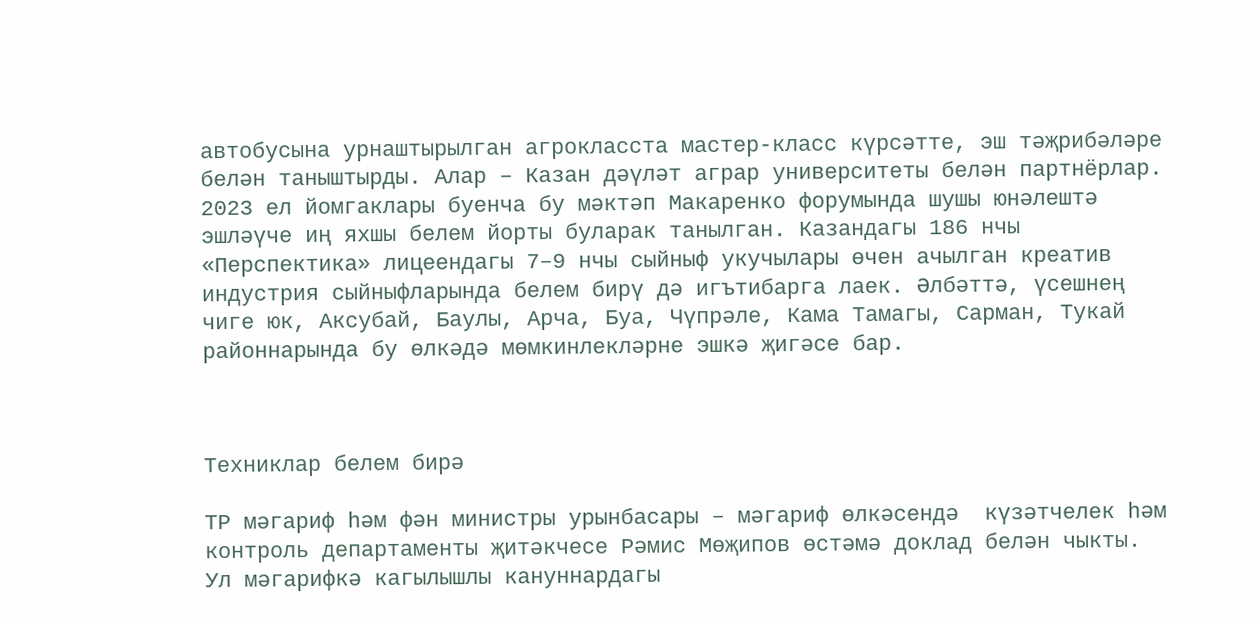автобусына урнаштырылган агрокласста мастер-класс күрсәтте, эш тәҗрибәләре белән таныштырды. Алар – Казан дәүләт аграр университеты белән партнёрлар. 2023 ел йомгаклары буенча бу мәктәп Макаренко форумында шушы юнәлештә эшләүче иң яхшы белем йорты буларак танылган. Казандагы 186 нчы «Перспектика» лицеендагы 7–9 нчы сыйныф укучылары өчен ачылган креатив индустрия сыйныфларында белем бирү дә игътибарга лаек. Әлбәттә, үсешнең чиге юк, Аксубай, Баулы, Арча, Буа, Чүпрәле, Кама Тамагы, Сарман, Тукай районнарында бу өлкәдә мөмкинлекләрне эшкә җигәсе бар.



Техниклар белем бирә

ТР мәгариф һәм фән министры урынбасары – мәгариф өлкәсендә  күзәтчелек һәм контроль департаменты җитәкчесе Рәмис Мөҗипов өстәмә доклад белән чыкты. Ул мәгарифкә кагылышлы кануннардагы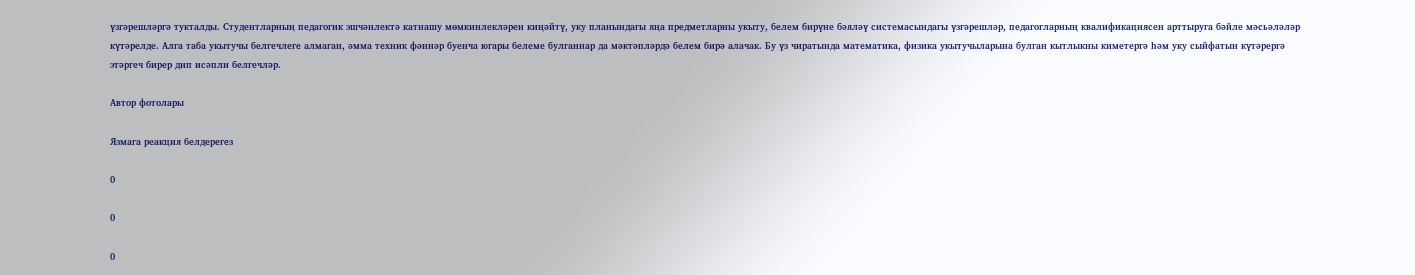үзгәрешләргә тукталды. Студентларның педагогик эшчәнлектә катнашу мөмкинлекләрен киңәйтү, уку планындагы яңа предметларны укыту, белем бирүне бәяләү системасындагы үзгәрешләр, педагогларның квалификациясен арттыруга бәйле мәсьәләләр күтәрелде. Алга таба укытучы белгечлеге алмаган, әмма техник фәннәр буенча югары белеме булганнар да мәктәпләрдә белем бирә алачак. Бу үз чиратында математика, физика укытучыларына булган кытлыкны киметергә һәм уку сыйфатын күтәрергә этәргеч бирер дип исәпли белгечләр.

Автор фотолары

Язмага реакция белдерегез

0

0

0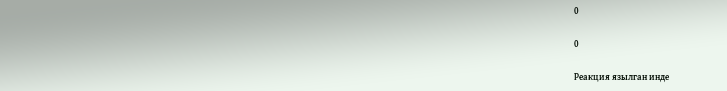0

0

Реакция язылган инде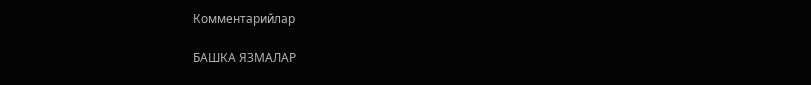Комментарийлар

БАШКА ЯЗМАЛАР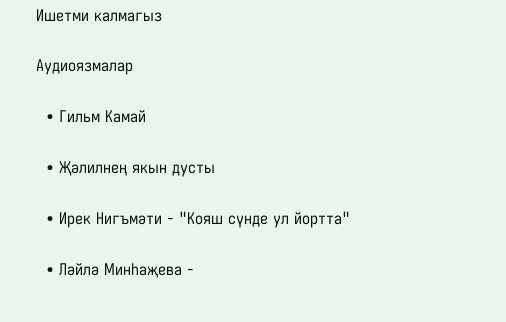Ишетми калмагыз

Аудиоязмалар

  • Гильм Камай

  • Җәлилнең якын дусты

  • Ирек Нигъмәти - "Кояш сүнде ул йортта"

  • Ләйлә Минһаҗева -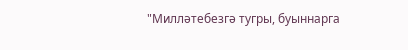"Милләтебезгә тугры, буыннарга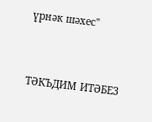үрнәк шәхес"


ТӘКЪДИМ ИТӘБЕЗ